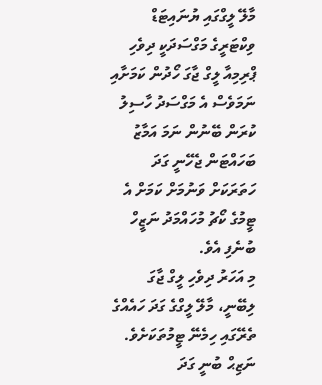މާލޭ ލީގްގައި ޔުނައިޓަޑް ވިކްޓަރީގެ މަގްސަދަކީ ދިވެހި ޕްރިމިއާ ލީގް ޖާގަ ހޯދުން ކަމަށާއި ނަމަވެސް އެ މަގްސަދު ހާސިލު ކުރަން ބޭނުން ނަމަ އަމާޒު ބަހައްޓަން ޖެހޭނީ ގަދަ ހަތަރަކަށް ވަނުމަށް ކަމަށް އެ ޓީމުގެ ކޯޗު މުހައްމަދު ނަޒީހް ބުނެފި އެވެ.
މި އަހަރު ދިވެހި ލީގް ޖާގަ ލިބޭނީ، މާލޭ ލީގްގެ ގަދަ ހައެއްގެ ތެރޭގައި ހިމެނޭ ޓީމުތަކަށެވެ. ނަޒިޙް ބުނީ ގަދަ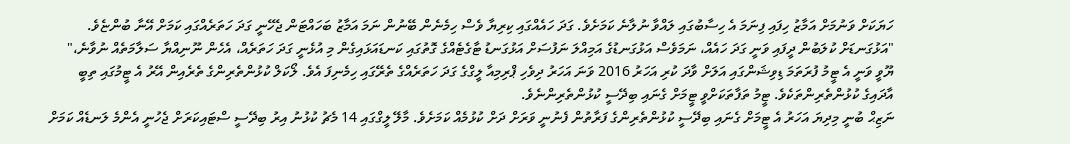ހަޔަކަށް ވަނުމަށް އަމާޒު ހިފައި ފިނަމަ އެ ހިސާބުގައި ލައްވާ ނުލާނެ ކަމަށެވެ. ގަދަ ހައެއްގައި ކިރިޔާ ވެސް ހިމެނެން ބޭނުން ނަމަ އަމާޒު ބަހައްޓަން ޖެހޭނީ ގަދަ ހަތަރެއްގައި ކަމަށް އޭނާ ބުންޏެވެ.
"އަޅުގަނޑަށް ކުލަބުން ދީފައި ވަނީ ގަދަ ހައެއް، ނަމަވެސް އަޅުގަނޑުގެ އަމިއްލަ ނަފުސަށް އަޅުގަނޑު ޓާގެޓެއްގެ ގޮތުގައި ކަނޑައަޅައިގެން މި އުޅެނީ ގަދަ ހަތަރެއް، އެހެން ނޫނިއްޔާ ސަލާމަތެއް ނުވާނެ،"
ޔޫވީ ވަނީ އެ ޓީމު ފުރަތަމަ ޑިވިޝަންގައި އަލަށް ވާދަ ކުރި އަހަރު 2016 ވަނަ އަހަރު ދިވެހި ޕްރިމިއާ ލީގްގެ ގަދަ ހަތަރެއްގެ ތެރޭގައި ހިމެނިފަ އެވެ. ލޯކަލް ކުޅުންތެރިންގެ ތެރެއިން އޭރު އެ ޓީމުގައި ތިބީ އާދައިގެ ކުޅުންތެރިންތަކެވެ. ޓީމު ތަފާތަކަށްވީ ޓީމަށް ގެނައި ބިދޭސީ ކުޅުންތެރިންނެވެ.
ނަޒިޙް ބުނީ މިދިޔަ އަހަރު އެ ޓީމަށް ގެނައި ބިދޭސީ ކުޅުންތެރިންގެ ފަރާތުން ފެނުނީ ވަރަށް ދަށް ކުޅުމެއް ކަމަށެވެ. މާލޭ ލީގްގައި 14 މެޗު ކުޅުނު އިރު ބިދޭސީ ސްޓައިކަރަށް ޖެހުނީ އެންމެ ލަނޑެއް ކަމަށް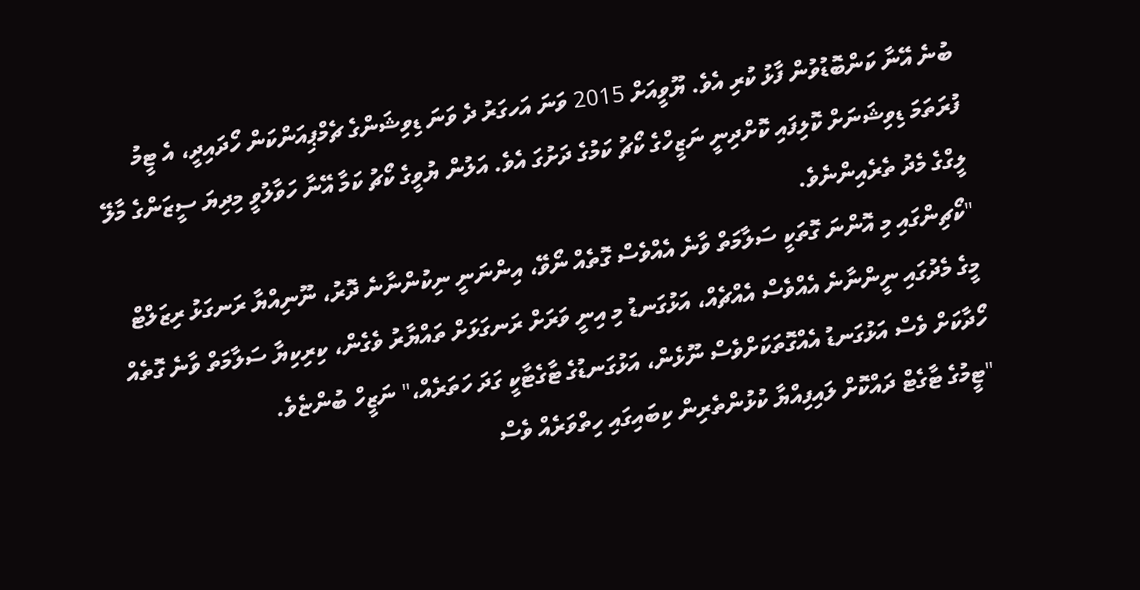ބުނެ އޭނާ ކަންބޮޑުވުން ފާޅު ކުރި އެވެ. ޔޫވީއަށް 2015 ވަނަ އަހގަރު ދެ ވަނަ ޑިވިޝަންގެ ޗެމްޕިއަންކަން ހޯދައިދީ، އެ ޓީމު ފުރަތަމަ ޑިވިޝަނަށް ކޮލިފައި ކޮށްދިނީ ނަޒީހްގެ ކޯޗު ކަމުގެ ދަށުގަ އެވެ. އަލުން ޔުވީގެ ކޯޗު ކަމާ އޭނާ ހަވާލުވީ މިދިޔަ ސީޒަންގެ މާލޭ ލީގްގެ މެދު ތެރެއިންނެވެ.
"ކޯޗިންގައި މި އޮންނަ ގޮތަކީ ސަލާމަތް ވާނެ އެއްވެސް ގޮތެއް ނޯވޭ، އިންނަނީ ނިކުންނާނެ ދޮރު، ނޫނިއްޔާ ރަނގަޅު ރިޒަލްޓް މީގެ މެދުގައި ނީންނާނެ އެއްވެސް އެއްޗެއް، އަޅުގަނޑު މި އިނީ ވަރަށް ރަނގަޅަށް ތައްޔާރު ވެގެން، ކިރިކިޔާ ސަލާމަތް ވާނެ ގޮތެއް ހޯދާކަށް ވެސް އަޅުގަނޑު އެއްގޮތަކަށްވެސް ނޫޅެން، އަޅުގަނޑުގެ ޓާގެޓާކީ ގަދަ ހަތަރެއް،" ނަޒީހް ބުންޏެވެ.
"ޓީމުގެ ޓާގެޓް ދައްކޮށް ލައިފިއްޔާ ކުޅުންތެރިން ކިބައިގައި ހިތްވަރެއް ވެސް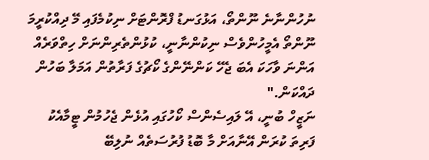ނުހުންނާނެ ނޫންތޯ، އަޅުގަނޑު ފްރޮންޓަށް ނިކުމެފައި މޭ ދިއްކުރީމަ ނޫންތޯ އެމީހުންވެސް ނިކުންނާނީ، ކުޅުންތެރިންނަށް ހިތްވަރެއް އަންނަ ވާހަކަ އެބަ ޖެހޭ ކަންނޭންގެ ކޯޗުގެ ފަރާތުން އަމަލާ ބަހުން ދައްކަން."
ނަޒީހް ބުނީ، އޭ ލައިސެންސް ކޯހުގައި އުޅެން ޖެހުމުން ޓީމާއެކު ފަރިތަ ކުރަން އޭނާއަށް މާ ބޮޑު ފުރުސަތެއް ނުލިބޭ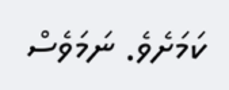ކަމަށެވެ. ނަމަވެސް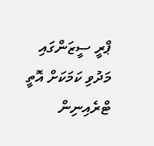ޕްރީ ސީޒަންގައި މަދުވި ކަމަކަށް އޮތީ ޓްރެއިނިން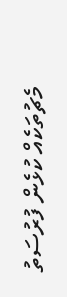މެޗުތަކެއް ކުޅެން ފުރުސަތު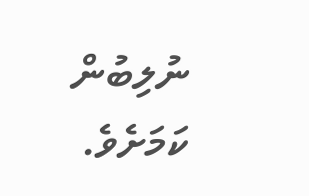ނުލިބުން ކަމަށެވެ.